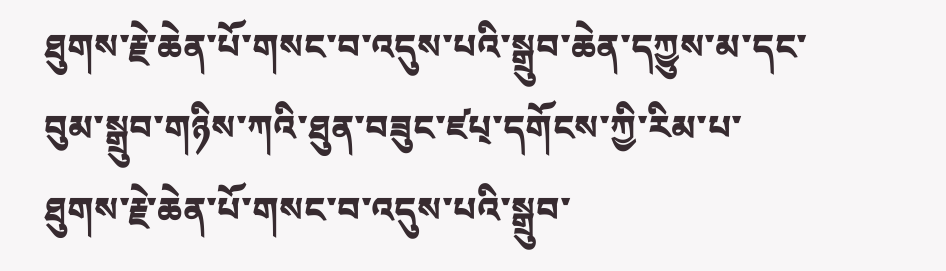ཐུགས་རྗེ་ཆེན་པོ་གསང་བ་འདུས་པའི་སྒྲུབ་ཆེན་དཀྱུས་མ་དང་བུམ་སྒྲུབ་གཉིས་ཀའི་ཐུན་བཟུང་ཛཔ྄་དགོངས་ཀྱི་རིམ་པ་
ཐུགས་རྗེ་ཆེན་པོ་གསང་བ་འདུས་པའི་སྒྲུབ་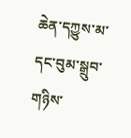ཆེན་དཀྱུས་མ་དང་བུམ་སྒྲུབ་གཉིས་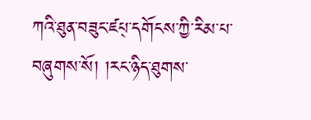ཀའི་ཐུན་བཟུང་ཛཔ྄་དགོངས་ཀྱི་རིམ་པ་བཞུགས་སོ། །རང་ཉིད་ཐུགས་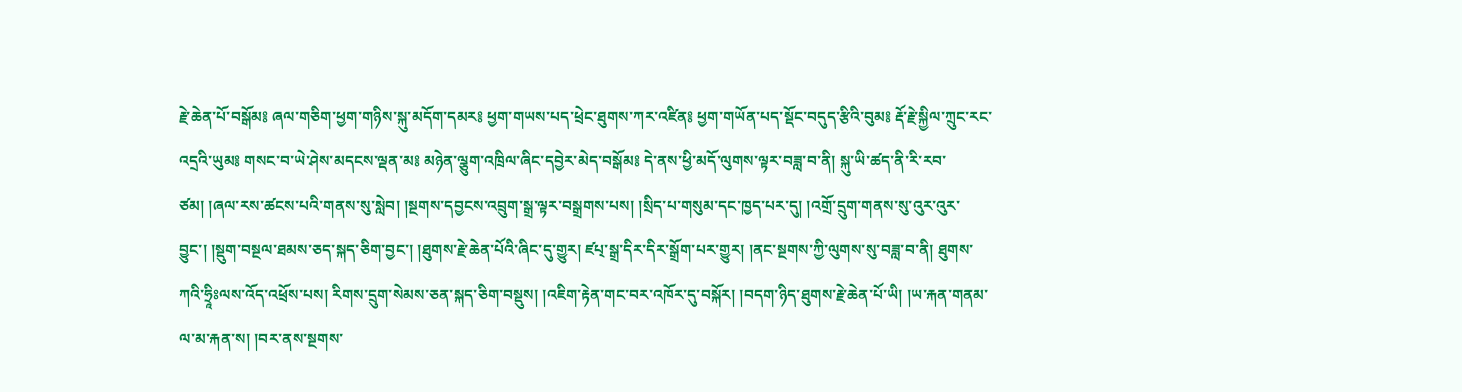རྗེ་ཆེན་པོ་བསྒོམ༔ ཞལ་གཅིག་ཕྱག་གཉིས་སྐུ་མདོག་དམར༔ ཕྱག་གཡས་པད་ཕྲེང་ཐུགས་ཀར་འཛིན༔ ཕྱག་གཡོན་པད་སྡོང་བདུད་རྩིའི་བུམ༔ རྡོ་རྗེ་སྐྱིལ་ཀྲུང་རང་འདྲའི་ཡུམ༔ གསང་བ་ཡེ་ཤེས་མདངས་ལྡན་མ༔ མཉེན་ལྕུག་འཁྲིལ་ཞིང་དབྱེར་མེད་བསྒོམ༔ དེ་ནས་ཕྱི་མདོ་ལུགས་ལྟར་བཟླ་བ་ནི། སྐུ་ཡི་ཚད་ནི་རི་རབ་ཙམ། །ཞལ་རས་ཚངས་པའི་གནས་སུ་སླེབ། །སྔགས་དབྱངས་འབྲུག་སྒྲ་ལྟར་བསྒྲགས་པས། །སྲིད་པ་གསུམ་དང་ཁྱད་པར་དུ། །འགྲོ་དྲུག་གནས་སུ་འུར་འུར་བྱུང་། །སྡུག་བསྔལ་ཐམས་ཅད་སྐད་ཅིག་བྱང་། །ཐུགས་རྗེ་ཆེན་པོའི་ཞིང་དུ་གྱུར། ཛཔ྄་སྒྲ་དིར་དིར་སྒྲོག་པར་གྱུར། །ནང་སྔགས་ཀྱི་ལུགས་སུ་བཟླ་བ་ནི། ཐུགས་ཀའི་ཧྲཱིཿལས་འོད་འཕྲོས་པས། རིགས་དྲུག་སེམས་ཅན་སྐད་ཅིག་བསྡུས། །འཇིག་རྟེན་གང་བར་འཁོར་དུ་བསྐོར། །བདག་ཉིད་ཐུགས་རྗེ་ཆེན་པོ་ཡི། །ཡ་རྐན་གནམ་ལ་མ་རྐན་ས། །བར་ནས་སྔགས་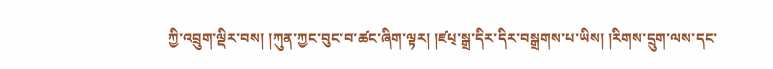ཀྱི་འབྲུག་ལྡིར་བས། །ཀུན་ཀྱང་བུང་བ་ཚང་ཞིག་ལྟར། །ཛཔ྄་སྒྲ་དིར་དིར་བསྒྲགས་པ་ཡིས། །རིགས་དྲུག་ལས་དང་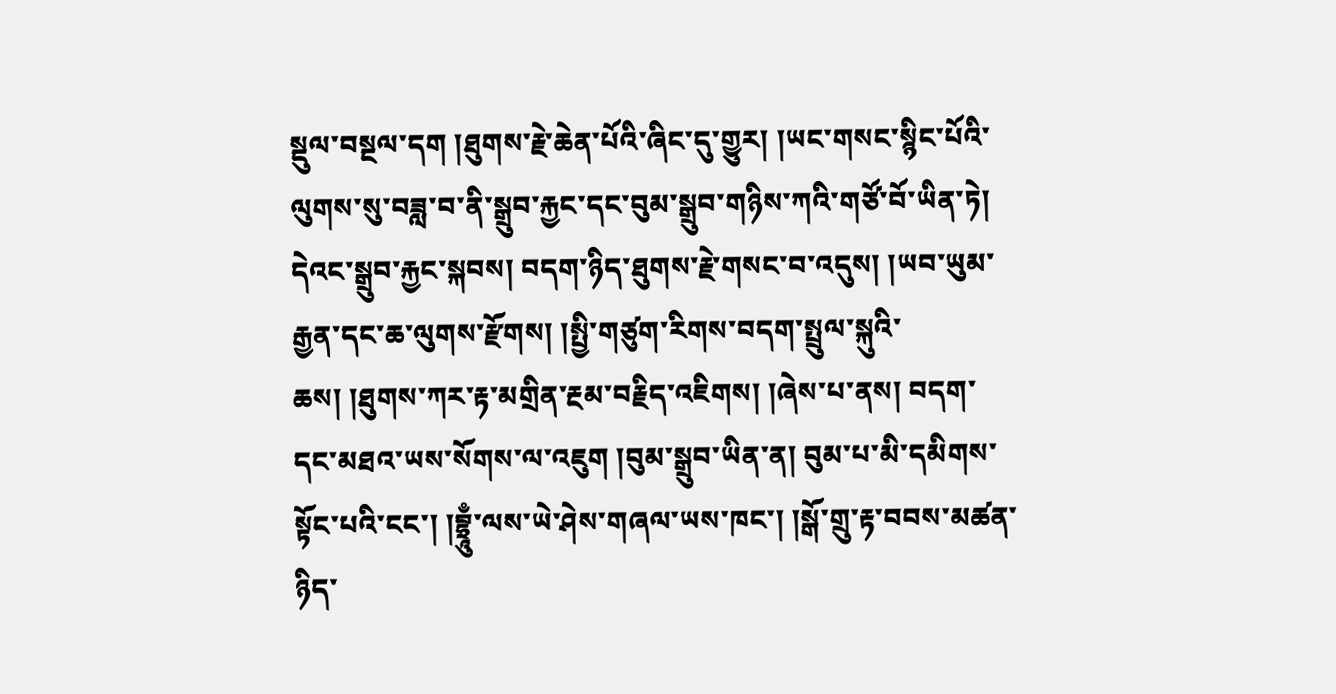སྡུལ་བསྔལ་དག །ཐུགས་རྗེ་ཆེན་པོའི་ཞིང་དུ་གྱུར། །ཡང་གསང་སྙིང་པོའི་ལུགས་སུ་བཟླ་བ་ནི་སྒྲུབ་རྐྱང་དང་བུམ་སྒྲུབ་གཉིས་ཀའི་གཙོ་བོ་ཡིན་ཏེ། དེའང་སྒྲུབ་རྐྱང་སྐབས། བདག་ཉིད་ཐུགས་རྗེ་གསང་བ་འདུས། །ཡབ་ཡུམ་རྒྱན་དང་ཆ་ལུགས་རྫོགས། །སྤྱི་གཙུག་རིགས་བདག་སྤྲུལ་སྐུའི་ཆས། །ཐུགས་ཀར་རྟ་མགྲིན་རྔམ་བརྗིད་འཇིགས། །ཞེས་པ་ནས། བདག་དང་མཐའ་ཡས་སོགས་ལ་འཇུག །བུམ་སྒྲུབ་ཡིན་ན། བུམ་པ་མི་དམིགས་སྟོང་པའི་ངང་། །བྷྲཱུྃ་ལས་ཡེ་ཤེས་གཞལ་ཡས་ཁང་། །སྒོ་གྲུ་རྟ་བབས་མཚན་ཉིད་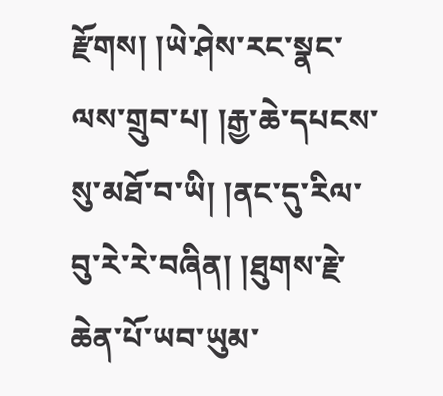རྫོགས། །ཡེ་ཤེས་རང་སྣང་ལས་གྲུབ་པ། །རྒྱ་ཆེ་དཔངས་སུ་མཐོ་བ་ཡི། །ནང་དུ་རིལ་བུ་རེ་རེ་བཞིན། །ཐུགས་རྗེ་ཆེན་པོ་ཡབ་ཡུམ་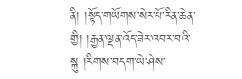ནི། །སྟོད་གཡོགས་སེར་པོ་རིན་ཆེན་གྱི། །རྒྱན་ལྡན་འོད་ཟེར་འབར་བའི་སྐུ །རིགས་བདག་ཡེ་ཤེས་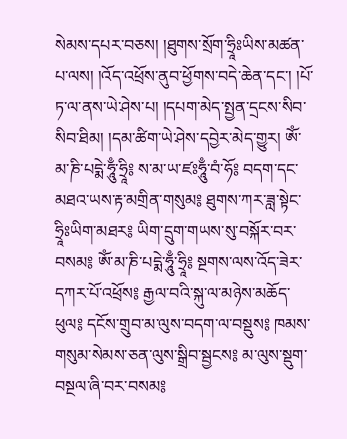སེམས་དཔར་བཅས། །ཐུགས་སྲོག་ཧྲཱིཿཡིས་མཚན་པ་ལས། །འོད་འཕྲོས་ནུབ་ཕྱོགས་བདེ་ཆེན་དང་། །པོ་ཏ་ལ་ནས་ཡེ་ཤེས་པ། །དཔག་མེད་སྤྱན་དྲངས་སིབ་སིབ་ཐིམ། །དམ་ཚིག་ཡེ་ཤེས་དབྱེར་མེད་གྱུར། ཨོཾ་མ་ཎི་པདྨེ་ཧཱུྃ་ཧྲཱི༔ ས་མ་ཡ་ཛཿཧཱུྃ་བཾ་ཧོ༔ བདག་དང་མཐའ་ཡས་རྟ་མགྲིན་གསུམ༔ ཐུགས་ཀར་ཟླ་སྟེང་ཧྲཱིཿཡིག་མཐར༔ ཡིག་དྲུག་གཡས་སུ་བསྐོར་བར་བསམ༔ ཨོཾ་མ་ཎི་པདྨེ་ཧཱུྃ་ཧྲཱི༔ སྔགས་ལས་འོད་ཟེར་དཀར་པོ་འཕྲོས༔ རྒྱལ་བའི་སྐུ་ལ་མཉེས་མཆོད་ཕུལ༔ དངོས་གྲུབ་མ་ལུས་བདག་ལ་བསྡུས༔ ཁམས་གསུམ་སེམས་ཅན་ལུས་སྒྲིབ་སྦྱངས༔ མ་ལུས་སྡུག་བསྔལ་ཞི་བར་བསམ༔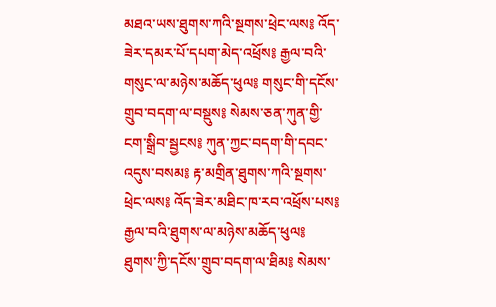མཐའ་ཡས་ཐུགས་ཀའི་སྔགས་ཕྲེང་ལས༔ འོད་ཟེར་དམར་པོ་དཔག་མེད་འཕྲོས༔ རྒྱལ་བའི་གསུང་ལ་མཉེས་མཆོད་ཕུལ༔ གསུང་གི་དངོས་གྲུབ་བདག་ལ་བསྡུས༔ སེམས་ཅན་ཀུན་གྱི་ངག་སྒྲིབ་སྦྱངས༔ ཀུན་ཀྱང་བདག་གི་དབང་འདུས་བསམ༔ རྟ་མགྲིན་ཐུགས་ཀའི་སྔགས་ཕྲེང་ལས༔ འོད་ཟེར་མཐིང་ཁ་རབ་འཕྲོས་པས༔ རྒྱལ་བའི་ཐུགས་ལ་མཉེས་མཆོད་ཕུལ༔ ཐུགས་ཀྱི་དངོས་གྲུབ་བདག་ལ་ཐིམ༔ སེམས་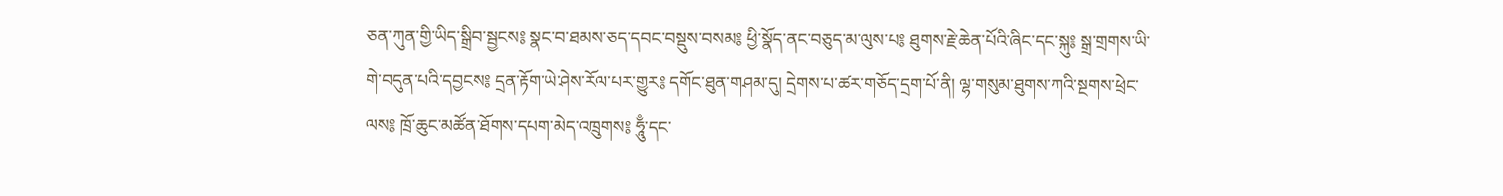ཅན་ཀུན་གྱི་ཡིད་སྒྲིབ་སྦྱངས༔ སྣང་བ་ཐམས་ཅད་དབང་བསྡུས་བསམ༔ ཕྱི་སྣོད་ནང་བཅུད་མ་ལུས་པ༔ ཐུགས་རྗེ་ཆེན་པོའི་ཞིང་དང་སྐུ༔ སྒྲ་གྲགས་ཡི་གེ་བདུན་པའི་དབྱངས༔ དྲན་རྟོག་ཡེ་ཤེས་རོལ་པར་གྱུར༔ དགོང་ཐུན་གཤམ་དུ། དྲེགས་པ་ཚར་གཅོད་དྲག་པོ་ནི། ལྷ་གསུམ་ཐུགས་ཀའི་སྔགས་ཕྲེང་ལས༔ ཁྲོ་ཆུང་མཚོན་ཐོགས་དཔག་མེད་འཁྲུགས༔ ཧཱུྃ་དང་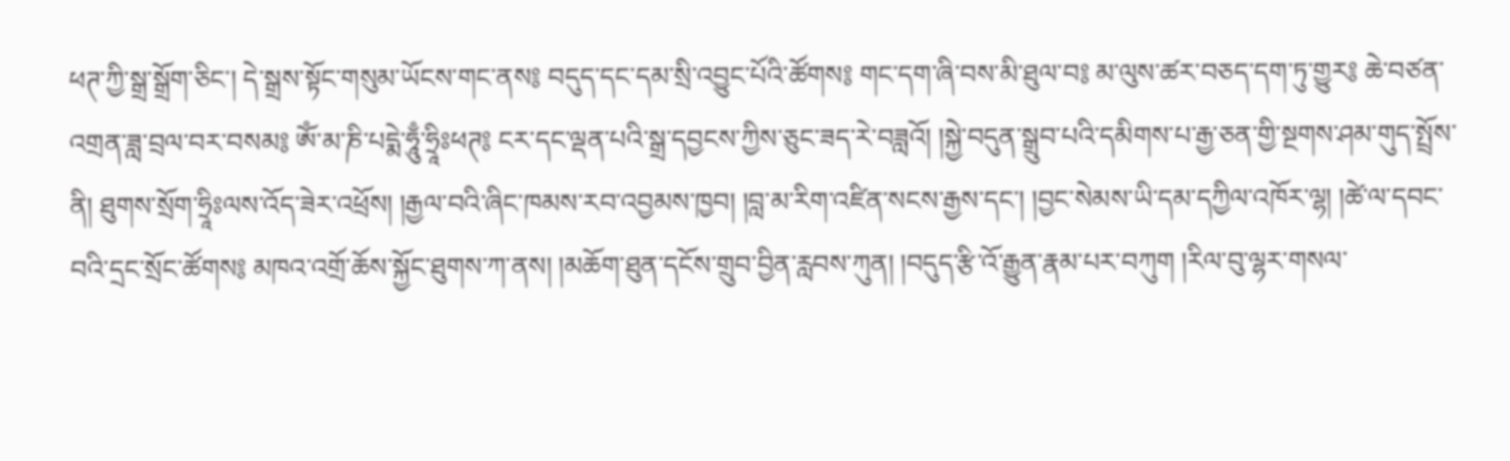ཕཊ་ཀྱི་སྒྲ་སྒྲོག་ཅིང་། དེ་སྒྲས་སྟོང་གསུམ་ཡོངས་གང་ནས༔ བདུད་དང་དམ་སྲི་འབྱུང་པོའི་ཚོགས༔ གང་དག་ཞི་བས་མི་ཐུལ་བ༔ མ་ལུས་ཚར་བཅད་དག་ཏུ་གྱུར༔ ཆེ་བཙན་འགྲན་ཟླ་བྲལ་བར་བསམ༔ ཨོཾ་མ་ཎི་པདྨེ་ཧཱུྃ་ཧྲཱིཿཕཊ༔ ངར་དང་ལྡན་པའི་སྒྲ་དབྱངས་ཀྱིས་ཅུང་ཟད་རེ་བཟླའོ། །སྐྱེ་བདུན་སྒྲུབ་པའི་དམིགས་པ་རྒྱ་ཅན་གྱི་སྔགས་ཤམ་གུད་སྤྲོས་ནི། ཐུགས་སྲོག་ཧྲཱིཿལས་འོད་ཟེར་འཕྲོས། །རྒྱལ་བའི་ཞིང་ཁམས་རབ་འབྱམས་ཁྱབ། །བླ་མ་རིག་འཛིན་སངས་རྒྱས་དང་། །བྱང་སེམས་ཡི་དམ་དཀྱིལ་འཁོར་ལྷ། །ཚེ་ལ་དབང་བའི་དྲང་སྲོང་ཚོགས༔ མཁའ་འགྲོ་ཆོས་སྐྱོང་ཐུགས་ཀ་ནས། །མཆོག་ཐུན་དངོས་གྲུབ་བྱིན་རླབས་ཀུན། །བདུད་རྩི་འོ་རྒྱུན་རྣམ་པར་བཀུག །རིལ་བུ་ལྷར་གསལ་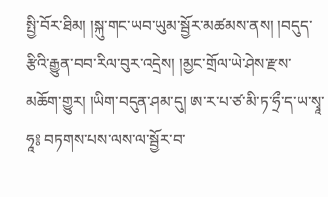སྤྱི་བོར་ཐིམ། །སྐུ་གང་ཡབ་ཡུམ་སྦྱོར་མཚམས་ནས། །བདུད་རྩིའི་རྒྱུན་བབ་རིལ་བུར་འདྲེས། །མྱང་གྲོལ་ཡེ་ཤེས་རྫས་མཆོག་གྱུར། །ཡིག་བདུན་ཤམ་དུ། ཨ་ར་པ་ཙ་མི་ཏ་ཧྲྀ་ད་ཡ་སྭཱ་ཧཱ༔ བཏགས་པས་ལས་ལ་སྦྱོར་བ་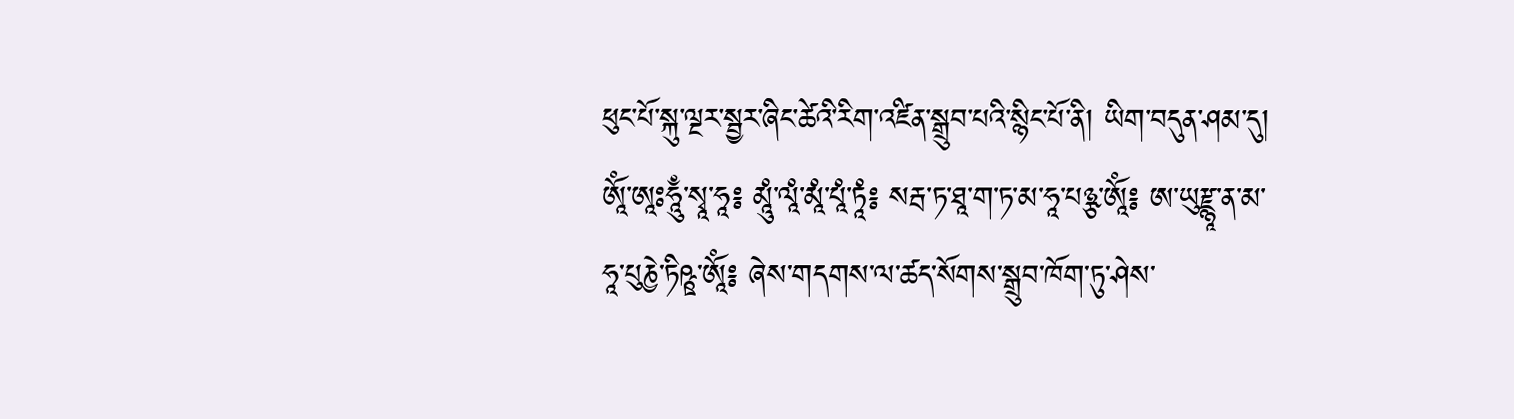ཕུང་པོ་སྐུ་ལྔར་སྦྱར་ཞིང་ཚེའི་རིག་འཛིན་སྒྲུབ་པའི་སྙིང་པོ་ནི། ཡིག་བདུན་ཤམ་དུ། ཨཱོཾ་ཨཱཿཧཱུྃ་སྭཱ་ཧཱ༔ མཱུཾ་ལཱཾ་མཱཾ་པཱཾ་ཏཱཾ༔ སརྦ་ཏ་ཐཱ་ག་ཏ་མ་ཧཱ་པཉྩ་ཨཱོཾ༔ ཨ་ཡུརྫྙཱ་ན་མ་ཧཱ་པུཎྱེ་ཏིཥྛ་ཨཱོཾ༔ ཞེས་གདགས་ལ་ཚད་སོགས་སྒྲུབ་ཁོག་ཏུ་ཤེས་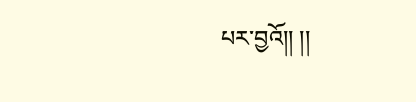པར་བྱའོ།། །།